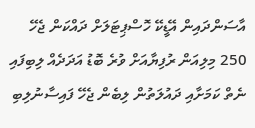އާސަންދައިން އޭޑީކޭ ހޮސްޕިޓަލަށް ދައްކަން ޖެހޭ 250 މިލިއަން ރުފިޔާއަށް ވުރެ ބޮޑު އަދަދެއް ލިބިފައި ނެތް ކަމަށާއި ދައުލަތުން ލިބެން ޖެހޭ ފައިސާނުލިބި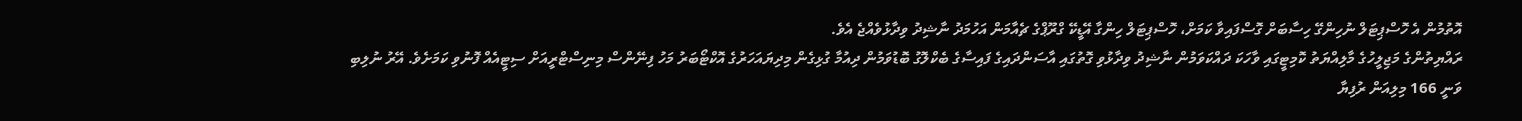އޮތުމުން އެ ހޮސްޕިޓަލް ނުހިންގޭ ހިސާބަށް ގޮސްފައިވާ ކަމަށް، ހޮސްޕިޓަލް ހިންގާ އޭޑީކޭ ގްރޫޕްގެ ޗެއާމަން އަހުމަދު ނާޝިދު ވިދާޅުވެއްޖެ އެވެ.
ރައްޔިތުންގެ މަޖިލީހުގެ މާލިއްޔަތު ކޮމިޓީގައި ވާހަކަ ދައްކަވަމުން ނާޝިދު ވިދާޅުވި ގޮތުގައި އާސަންދައިގެ ފައިސާގެ ބެކްލޮގު ބޮޑުވަމުން ދިއުމާ ގުޅިގެން މިދިޔައަހަރުގެ އޮކްޓޯބަރު މަހު ފިނޭންސް މިނިސްޓްރީއަށް ސިޓީއެއް ފޮނުވި ކަމަށެވެ. އޭރު ނުލިބި ވަނީ 166 މިލިއަން ރުފިޔާ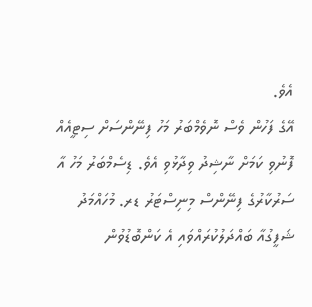އެވެ.
އޭގެ ފަހުން ވެސް ނޮވެމްބަރު މަހު ފިނޭންސަށް ސިޓީއެއް ފޮނުވި ކަމަށް ނާޝިދު ވިދާޅުވި އެވެ. ޑިސެމްބަރު މަހު އާ ސަރުކާރުގެ ފިނޭންސް މިނިސްޓަރު ޑރ. މުހައްމަދު ޝަފީގުއާ ބައްދަލުކުރައްވައި އެ ކަންބޮޑުވުން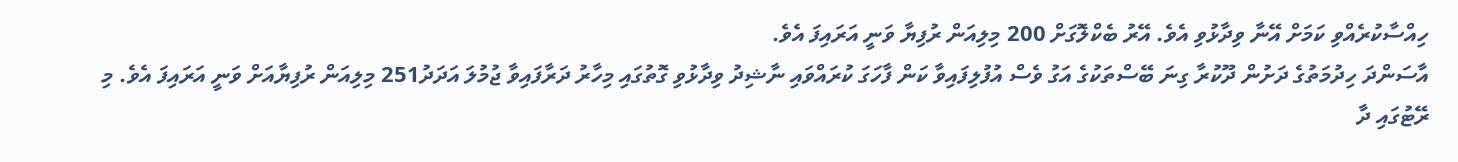ހިއްސާކުރެއްވި ކަމަށް އޭނާ ވިދާޅުވި އެވެ. އޭރު ބެކްލޮގަށް 200 މިލިއަން ރުފިޔާ ވަނީ އަރައިފަ އެވެ.
އާސަންދަ ހިދުމަތުގެ ދަށުން ދޫކުރާ ގިނަ ބޭސްތަކުގެ އަގު ވެސް އުފުލިފައިވާ ކަން ފާހަގަ ކުރައްވައި ނާޝިދު ވިދާޅުވި ގޮތުގައި މިހާރު ދަރާފައިވާ ޖުމުލަ އަދަދު251 މިލިއަން ރުފިޔާއަށް ވަނީ އަރައިފަ އެވެ. މި ރޭޓުގައި ދާ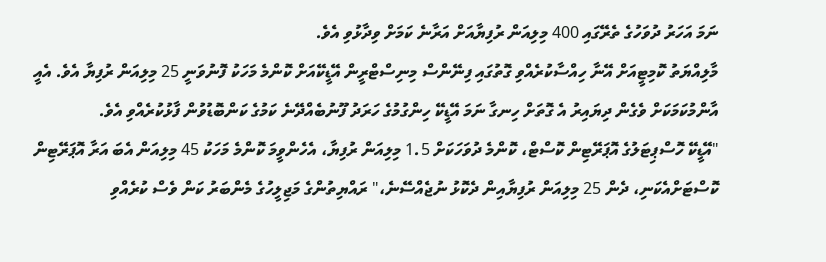ނަމަ އަހަރު ދުވަހުގެ ތެރޭގައި 400 މިލިއަން ރުފިޔާއަށް އަރާނެ ކަމަށް ވިދާޅުވި އެވެ.
މާލިއްޔަތު ކޮމިޓީއަށް އޭނާ ހިއްސާކުރެއްވި ގޮތުގައި ފިނޭންސް މިނިސްޓްރީން އޭޑީކޭއަށް ކޮންމެ މަހަކު ފޮނުވަނީ 25 މިލިއަން ރުފިޔާ އެވެ. އެއީ އާންމުކަމަކަށް ވެގެން ދިޔައިރު އެ ގޮތަށް ހިނގާ ނަމަ އޭޑީކޭ ހިންގުމުގެ ހަރަދު ފޫނުބެއްދޭނެ ކަމުގެ ކަންބޮޑުވުން ފާޅުކުރެއްވި އެވެ.
"އޭޑީކޭ ހޮސްޕިޓަލުގެ އޮޕަރޭޓިން ކޮސްޓް، ކޮންމެ ދުވަހަކަށް 1.5 މިލިއަން ރުފިޔާ، އެހެންވީމަ ކޮންމެ މަހަކު 45 މިލިއަން އެބަ އަރާ އޮޕަރޭޓިން ކޮސްޓަށްއެކަނި، ދެން 25 މިލިއަން ރުފިޔާއިން ދެކޮޅު ނުޖެއްސޭނެ،" ރައްޔިތުންގެ މަޖިލީހުގެ މެންބަރު ކަން ވެސް ކުރެއްވި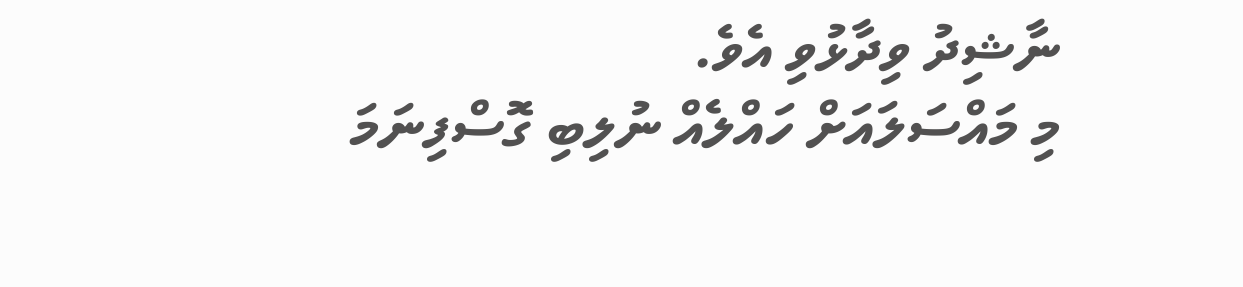ނާޝިދު ވިދާޅުވި އެވެ.
މި މައްސަލައަށް ހައްލެއް ނުލިބި ގޮސްފިނަމަ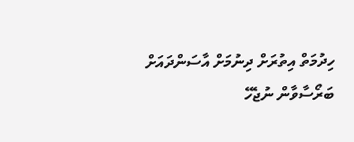ހިދުމަތް އިތުރަށް ދިނުމަށް އާސަންދައަށް ބަރޯސާވާން ނުޖެހޭ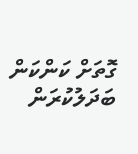ގޮތަށް ކަންކަން ބަދަލުކުރަން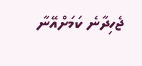ޖެހިދާނެ ކަމަށްއޭނާ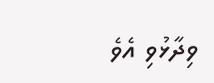ވިދާޅުވި އެވެ